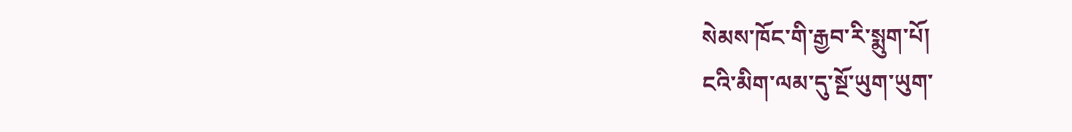སེམས་ཁོང་གི་རྒྱབ་རི་སྨུག་པོ།
ངའི་མིག་ལམ་དུ་སྔོ་ཡུག་ཡུག་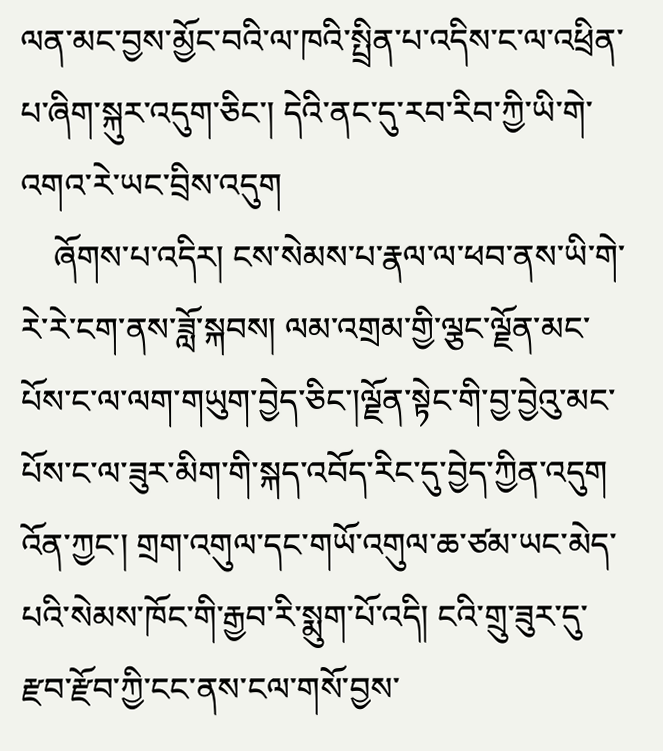ལན་མང་བྱས་མྱོང་བའི་ལ་ཁའི་སྤྲིན་པ་འདིས་ང་ལ་འཕྲིན་པ་ཞིག་སྐུར་འདུག་ཅིང་། དེའི་ནང་དུ་རབ་རིབ་ཀྱི་ཡི་གེ་འགའ་རེ་ཡང་བྲིས་འདུག
    ཞོགས་པ་འདིར། ངས་སེམས་པ་རྣལ་ལ་ཕབ་ནས་ཡི་གེ་རེ་རེ་ངག་ནས་ཟློ་སྐབས། ལམ་འགྲམ་གྱི་ལྕང་ལྗོན་མང་པོས་ང་ལ་ལག་གཡུག་བྱེད་ཅིང་།ལྗོན་སྟེང་གི་བྱ་བྱེའུ་མང་པོས་ང་ལ་ཟུར་མིག་གི་སྐད་འབོད་རིང་དུ་བྱེད་ཀྱིན་འདུག འོན་ཀྱང་། གྲག་འགུལ་དང་གཡོ་འགུལ་ཆ་ཙམ་ཡང་མེད་པའི་སེམས་ཁོང་གི་རྒྱབ་རི་སྨུག་པོ་འདི། ངའི་གྲུ་ཟུར་དུ་རྫབ་རྫོབ་ཀྱི་ངང་ནས་ངལ་གསོ་བྱས་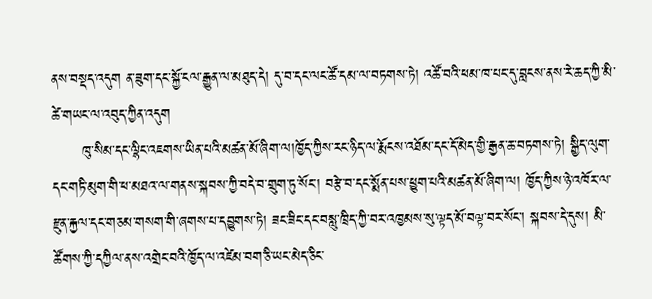ནས་བསྡད་འདུག ན་ཟུག་དང་སྐྱོ་ངལ་རྒྱུན་ལ་མཐུད་དེ། དུ་བ་དང་ལང་ཚོ་དམ་ལ་བཏགས་ཏེ། འཚོ་བའི་ཕམ་ཁ་པང་དུ་བླངས་ནས་རེ་ཆད་ཀྱི་མི་ཚེ་གཡང་ལ་འབུད་ཀྱིན་འདུག
      ཁུ་སིམ་དང་ལྷིང་འཇགས་ཡིན་པའི་མཚན་མོ་ཞིག་ལ།ཁྱོད་ཀྱིས་རང་ཉིད་ལ་རྨོངས་འཐོམ་དང་དོ་མེད་གྱི་རྒྱན་ཆ་བཏགས་ཏེ། སྒྱིད་ལུག་དང་གཏི་མུག་གི་ཕ་མཐའ་ལ་གནས་སྐབས་ཀྱི་བདེ་བ་གྲུག་ཏུ་སོང་། བརྩེ་བ་དང་སྨོན་པས་ཕྱུག་པའི་མཚན་མོ་ཞིག་ལ། ཁྱོད་ཀྱིས་ཉེ་འཁོར་ལ་རྫུན་རྐྱལ་དང་གཅམ་གསག་གི་ཞགས་པ་དབྱུགས་ཏེ། ཟང་ཟིང་དང་བསླུ་ཁྲིད་ཀྱི་བར་འཁྱམས་སུ་ལྟད་མོ་བལྟ་བར་སོང་། སྐབས་དེ་དུས། མི་ཚོགས་ཀྱི་དཀྱིལ་ནས་འགྲེང་བའི་ཁྱོད་ལ་འཛེམ་བག་ཅི་ཡང་མེད་ཅིང་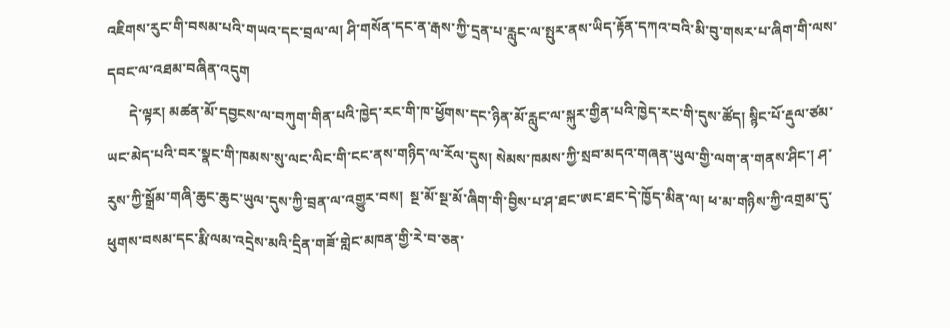འཇིགས་རུང་གི་བསམ་པའི་གཡའ་དང་བྲལ་ལ། ཤི་གསོན་དང་ན་རྒས་ཀྱི་དྲན་པ་རླུང་ལ་སྤུར་ནས་ཡིད་རྟོན་དཀའ་བའི་མི་བུ་གསར་པ་ཞིག་གི་ལས་དབང་ལ་འཐམ་བཞིན་འདུག
      དེ་ལྟར། མཚན་མོ་དབྱངས་ལ་བཀུག་གིན་པའི་ཁྱེད་རང་གི་ཁ་ཕྱོགས་དང་ཉིན་མོ་རླུང་ལ་སྐུར་གྱིན་པའི་ཁྱེད་རང་གི་དུས་ཚོད། སྙིང་པོ་རྡུལ་ཙམ་ཡང་མེད་པའི་བར་སྣང་གི་ཁམས་སུ་ལང་ལིང་གི་ངང་ནས་གཉིད་ལ་རོལ་དུས། སེམས་ཁམས་ཀྱི་སྲབ་མདའ་གཞན་ཡུལ་གྱི་ལག་ན་གནས་ཤིང་། ཤ་རུས་ཀྱི་སྒྲོམ་གཞི་ཆུང་ཆུང་ཡུལ་དུས་ཀྱི་བྲན་ལ་འགྱུར་བས།  སྔ་མོ་སྔ་མོ་ཞིག་གི་བྱིས་པ་ཤ་ཐང་ཨང་ཐང་དེ་ཁྱོད་མིན་ལ། ཕ་མ་གཉིས་ཀྱི་འགྲམ་དུ་ཕུགས་བསམ་དང་རྨི་ལམ་འདྲེས་མའི་དྲིན་གཟོ་གླེང་མཁན་གྱི་རེ་བ་ཅན་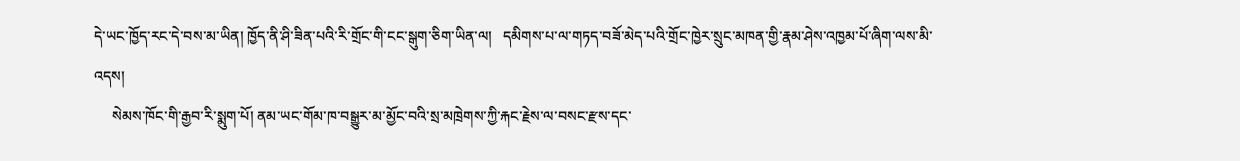དེ་ཡང་ཁྱོད་རང་དེ་བས་མ་ཡིན། ཁྱོད་ནི་ཤི་ཟིན་པའི་རི་གྲོང་གི་ངང་སྒུག་ཅིག་ཡིན་ལ།   དམིགས་པ་ལ་གཏད་བཟོ་མེད་པའི་གྲོང་ཁྱེར་སྲུང་མཁན་གྱི་རྣམ་ཤེས་འཁྱམ་པོ་ཞིག་ལས་མི་འདས།
     སེམས་ཁོང་གི་རྒྱབ་རི་སྨུག་པོ། ནམ་ཡང་གོམ་ཁ་བསྒྱུར་མ་མྱོང་བའི་སྲ་མཁྲེགས་ཀྱི་རྐང་རྗེས་ལ་བསང་རྫས་དང་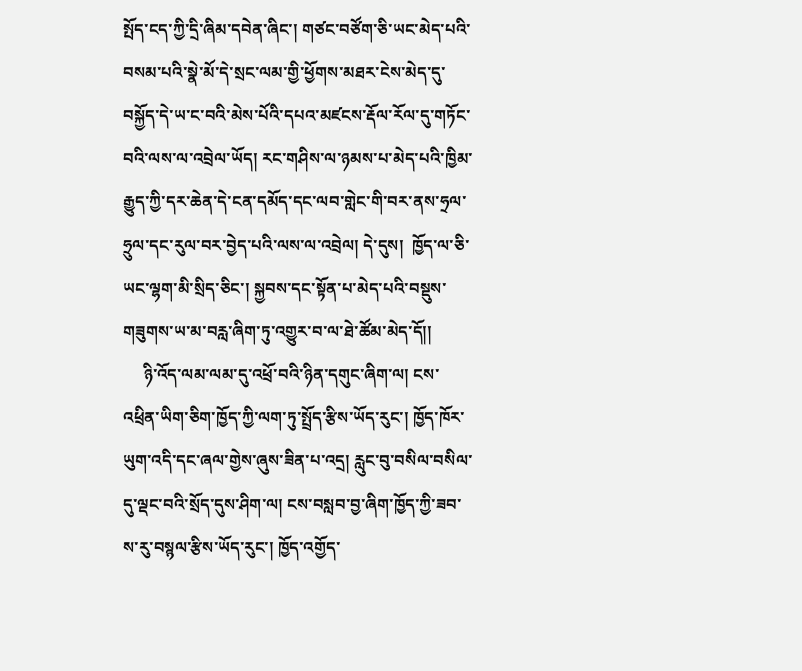སྤོད་ངད་ཀྱི་དྲི་ཞིམ་དབེན་ཞིང་། གཙང་བཙོག་ཅི་ཡང་མེད་པའི་བསམ་པའི་སྣེ་མོ་དེ་སྲང་ལམ་གྱི་ཕྱོགས་མཐར་ངེས་མེད་དུ་བསྐྱོད་དེ་ཡ་ང་བའི་མེས་པོའི་དཔའ་མཛངས་རྡོལ་རོལ་དུ་གཏོང་བའི་ལས་ལ་འབྲེལ་ཡོད། རང་གཤིས་ལ་ཉམས་པ་མེད་པའི་ཁྱིམ་རྒྱུད་ཀྱི་དར་ཆེན་དེ་ངན་དམོད་དང་ལབ་གླེང་གི་བར་ནས་ཧྲལ་ཧྲུལ་དང་རུལ་བར་བྱེད་པའི་ལས་ལ་འབྲེལ། དེ་དུས།  ཁྱོད་ལ་ཅི་ཡང་ལྷག་མི་སྲིད་ཅིང་། སྐྱབས་དང་སྟོན་པ་མེད་པའི་བསྡུས་གཟུགས་ཡ་མ་བརླ་ཞིག་ཏུ་འགྱུར་བ་ལ་ཐེ་ཚོམ་མེད་དོ།།
     ཉི་འོད་ལམ་ལམ་དུ་འཕྲོ་བའི་ཉིན་དགུང་ཞིག་ལ། ངས་འཕྲིན་ཡིག་ཅིག་ཁྱོད་ཀྱི་ལག་ཏུ་སྤྲོད་རྩིས་ཡོད་རུང་། ཁྱོད་ཁོར་ཡུག་འདི་དང་ཞལ་གྱེས་ཞུས་ཟིན་པ་འདྲ། རླུང་བུ་བསིལ་བསིལ་དུ་ལྡང་བའི་སྲོད་དུས་ཤིག་ལ། ངས་བསླབ་བྱ་ཞིག་ཁྱོད་ཀྱི་ཟབ་ས་རུ་བསྙལ་རྩིས་ཡོད་རུང་། ཁྱོད་འགྱོད་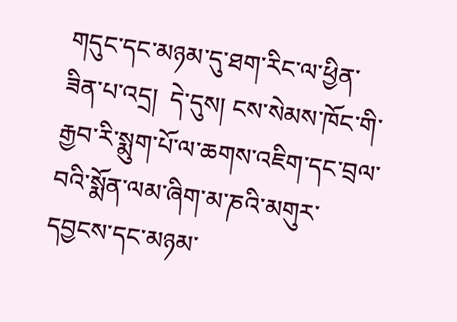གདུང་དང་མཉམ་དུ་ཐག་རིང་ལ་ཕྱིན་ཟིན་པ་འདྲ།  དེ་དུས། ངས་སེམས་ཁོང་གི་རྒྱབ་རི་སྨུག་པོ་ལ་ཆགས་འཇིག་དང་བྲལ་བའི་སྨོན་ལམ་ཞིག་མ་ཎའི་མགུར་དབྱངས་དང་མཉམ་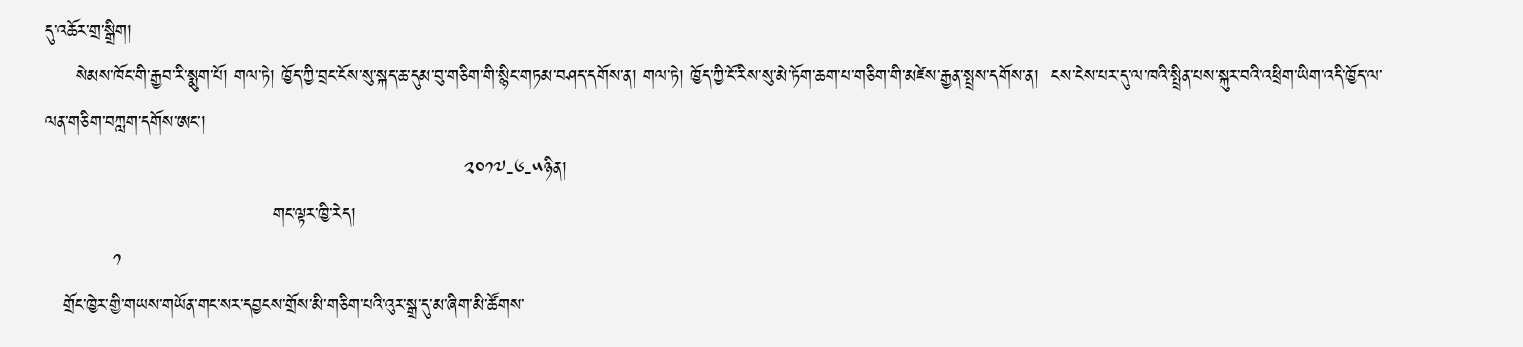དུ་འཆོར་གྲ་སྒྲིག།
     སེམས་ཁོང་གི་རྒྱབ་རི་སྨུག་པོ། གལ་ཏེ། ཁྱོད་ཀྱི་བྲང་ངོས་སུ་སྐད་ཆ་དུམ་བུ་གཅིག་གི་སྙིང་གཏམ་བཤད་དགོས་ན། གལ་ཏེ། ཁྱོད་ཀྱི་ངོ་རིས་སུ་མེ་ཏོག་ཆག་པ་གཅིག་གི་མཛེས་རྒྱན་སྤྲས་དགོས་ན།  ངས་ངེས་པར་དུ་ལ་ཁའི་སྤྲིན་པས་སྐུར་བའི་འཕྲིག་ཡིག་འདི་ཁྱོད་ལ་ལན་གཅིག་བཀླག་དགོས་ཨང་།
                                                                    ༢༠༡༧-༦-༥ཉིན།
                                     གང་ལྟར་ཁྱི་རེད།
           ༡
   གྲོང་ཁྱེར་གྱི་གཡས་གཡོན་གང་སར་དབྱངས་གྲོས་མི་གཅིག་པའི་འུར་སྒྲ་དུ་མ་ཞིག་མི་ཚོགས་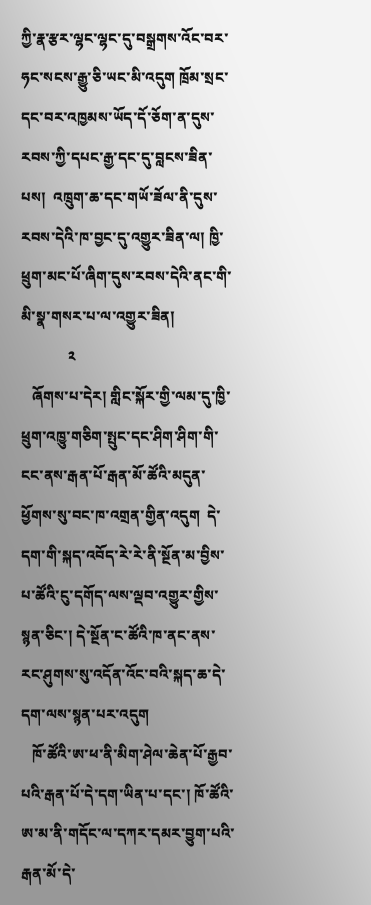ཀྱི་རྣ་རྩར་ལྷང་ལྷང་དུ་བསྒྲགས་འོང་བར་ཧང་སངས་རྒྱུ་ཅི་ཡང་མི་འདུག ཁྲོམ་སྲང་དང་བར་འཁྱམས་ཡོད་དོ་ཅོག་ན་དུས་རབས་ཀྱི་དཔང་རྒྱ་དང་དུ་བླངས་ཟིན་པས།  འཁྲུག་ཆ་དང་གཡོ་ཟོལ་ནི་དུས་རབས་དེའི་ཁ་བྱང་དུ་འགྱུར་ཟིན་ལ། ཁྱི་ཕྲུག་མང་པོ་ཞིག་དུས་རབས་དེའི་ནང་གི་མི་སྣ་གསར་པ་ལ་འགྱུར་ཟིན།
             ༢
   ཞོགས་པ་དེར། གླིང་སྐོར་གྱི་ལམ་དུ་ཁྱི་ཕྲུག་འཁྱུ་གཅིག་སྤུང་དང་ཤིག་ཤིག་གི་ངང་ནས་རྒན་པོ་རྒན་མོ་ཚོའི་མདུན་ཕྱོགས་སུ་བང་ཁ་འགྲན་གྱིན་འདུག  དེ་དག་གི་སྐད་འབོད་རེ་རེ་ནི་སྔོན་མ་བྱིས་པ་ཚོའི་ངུ་དགོད་ལས་ལྡབ་འགྱུར་གྱིས་སྙན་ཅིང་། དེ་སྔོན་ང་ཚོའི་ཁ་ནང་ནས་རང་ཤུགས་སུ་འདོན་འོང་བའི་སྐད་ཆ་དེ་དག་ལས་སྙན་པར་འདུག
   ཁོ་ཚོའི་ཨ་ཕ་ནི་མིག་ཤེལ་ཆེན་པོ་རྒྱབ་པའི་རྒན་པོ་དེ་དག་ཡིན་པ་དང་། ཁོ་ཚོའི་ཨ་མ་ནི་གདོང་ལ་དཀར་དམར་བྱུག་པའི་རྒན་མོ་དེ་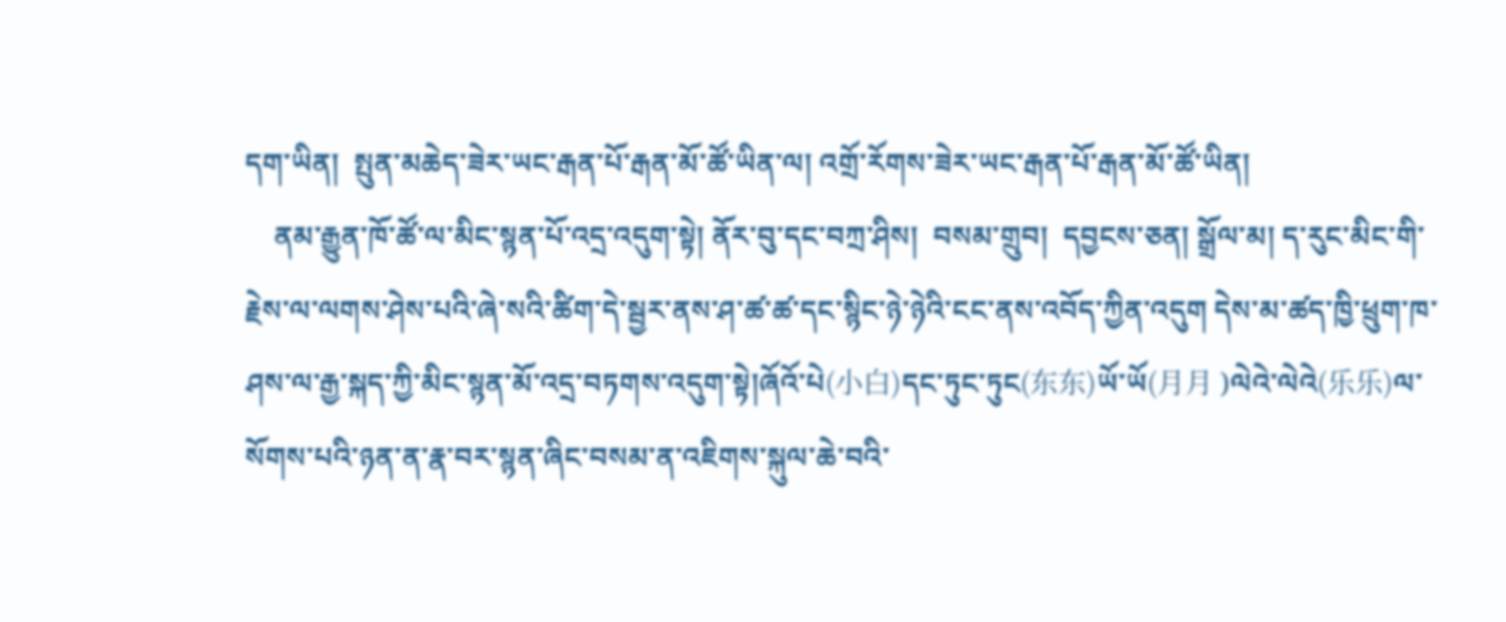དག་ཡིན།  སྤུན་མཆེད་ཟེར་ཡང་རྒན་པོ་རྒན་མོ་ཚོ་ཡིན་ལ། འགྲོ་རོགས་ཟེར་ཡང་རྒན་པོ་རྒན་མོ་ཚོ་ཡིན།
    ནམ་རྒྱུན་ཁོ་ཚོ་ལ་མིང་སྙན་པོ་འདྲ་འདུག་སྟེ། ནོར་བུ་དང་བཀྲ་ཤིས།  བསམ་གྲུབ།  དབྱངས་ཅན། སྒྲོལ་མ། ད་རུང་མིང་གི་རྗེས་ལ་ལགས་ཤེས་པའི་ཞེ་སའི་ཚིག་དེ་སྦྱར་ནས་ཤ་ཚ་ཚ་དང་སྙིང་ཉེ་ཉེའི་ངང་ནས་འབོད་ཀྱིན་འདུག དེས་མ་ཚད་ཁྱི་ཕྲུག་ཁ་ཤས་ལ་རྒྱ་སྐད་ཀྱི་མིང་སྙན་མོ་འདྲ་བཏགས་འདུག་སྟེ།ཞོའོ་པེ(小白)དང་ཏུང་ཏུང(东东)ཡོ་ཡོ(月月 )ལེའེ་ལེའེ(乐乐)ལ་སོགས་པའི་ཉན་ན་རྣ་བར་སྙན་ཞིང་བསམ་ན་འཇིགས་སྐུལ་ཆེ་བའི་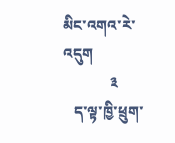མིང་འགའ་རེ་འདུག
             ༣
   ད་ལྟ་ཁྱི་ཕྲུག་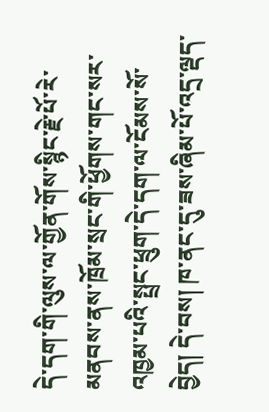དེ་དག་གི་ལུས་ལ་གྱོན་གོས་སྙིང་རྗེ་པོ་རེ་མནབས་ནས་ཁྲོམ་སྲང་གི་ཕྱོགས་གང་སར་འཁྱམ་པའི་སྤྲང་ཕྲུག་དེ་དག་ལ་ངོམས་སོ་བྱེད། དེ་བས། ཁ་ནང་དུ་ཟས་ཞིམ་པོ་འདྲ་ལྡད་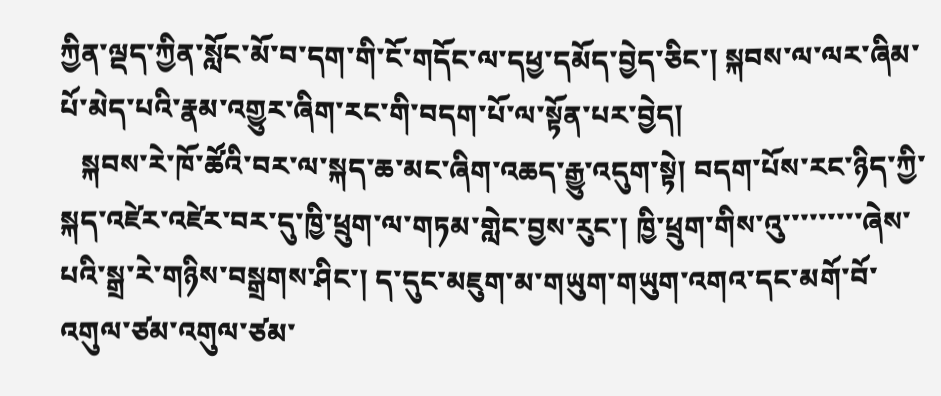ཀྱིན་ལྡད་ཀྱིན་སློང་མོ་བ་དག་གི་ངོ་གདོང་ལ་དཕྱ་དམོད་བྱེད་ཅིང་། སྐབས་ལ་ལར་ཞིམ་པོ་མེད་པའི་རྣམ་འགྱུར་ཞིག་རང་གི་བདག་པོ་ལ་སྟོན་པར་བྱེད།
   སྐབས་རེ་ཁོ་ཚོའི་བར་ལ་སྐད་ཆ་མང་ཞིག་འཆད་རྒྱུ་འདུག་སྟེ། བདག་པོས་རང་ཉིད་ཀྱི་སྐད་འཛེར་འཛེར་བར་དུ་ཁྱི་ཕྲུག་ལ་གཏམ་གླེང་བྱས་རུང་། ཁྱི་ཕྲུག་གིས་འུ་་་་་་་་་ཞེས་པའི་སྒྲ་རེ་གཉིས་བསྒྲགས་ཤིང་། ད་དུང་མཇུག་མ་གཡུག་གཡུག་འགའ་དང་མགོ་བོ་འགུལ་ཙམ་འགུལ་ཙམ་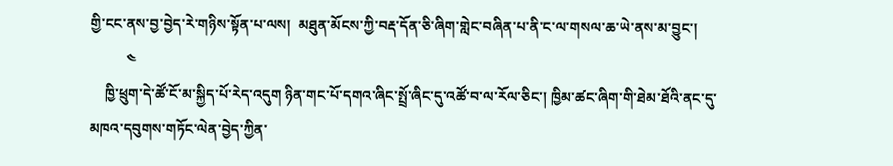གྱི་ངང་ནས་བྱ་བྱེད་རེ་གཉིས་སྟོན་པ་ལས།  མཐུན་མོངས་ཀྱི་བརྡ་དོན་ཅི་ཞིག་གླེང་བཞིན་པ་ནི་ང་ལ་གསལ་ཆ་ཡེ་ནས་མ་བྱུང་།
          ༤
    ཁྱི་ཕྲུག་དེ་ཚོ་ངོ་མ་སྐྱིད་པོ་རེད་འདུག ཉིན་གང་པོ་དགའ་ཞིང་སྤྲོ་ཞིང་དུ་འཚོ་བ་ལ་རོལ་ཅིང་། ཁྱིམ་ཚང་ཞིག་གི་ཐེམ་ཐོའི་ནང་དུ་མཁའ་དབུགས་གཏོང་ལེན་བྱེད་ཀྱིན་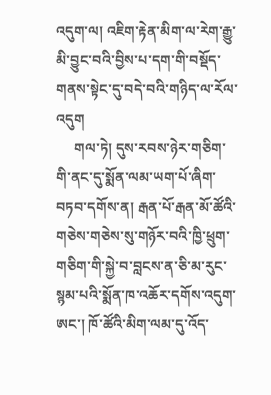འདུག་ལ། འཇིག་རྟེན་མིག་ལ་རེག་རྒྱུ་མི་བྱུང་བའི་བྱིས་པ་དག་གི་བསྡོད་གནས་སྟེང་དུ་བདེ་བའི་གཉིད་ལ་རོལ་འདུག
     གལ་ཏེ། དུས་རབས་ཉེར་གཅིག་གི་ནང་དུ་སྨོན་ལམ་ཡག་པོ་ཞིག་བཏབ་དགོས་ན། རྒན་པོ་རྒན་མོ་ཚོའི་གཅེས་གཅེས་སུ་གཉོར་བའི་ཁྱི་ཕྲུག་གཅིག་གི་སྐྱེ་བ་བླངས་ན་ཅི་མ་རུང་སྙམ་པའི་སྨོན་ཁ་འཆོར་དགོས་འདུག་ཨང་། ཁོ་ཚོའི་མིག་ལམ་དུ་འོད་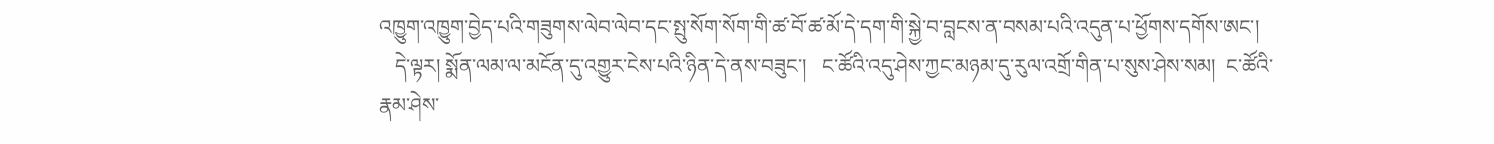འཁྱུག་འཁྱུག་བྱེད་པའི་གཟུགས་ལེབ་ལེབ་དང་སྤུ་སོག་སོག་གི་ཚ་བོ་ཚ་མོ་དེ་དག་གི་སྐྱེ་བ་བླངས་ན་བསམ་པའི་འདུན་པ་ཕྱོགས་དགོས་ཨང་།
   དེ་ལྟར། སྨོན་ལམ་ལ་མངོན་དུ་འགྱུར་ངེས་པའི་ཉིན་དེ་ནས་བཟུང་།   ང་ཚོའི་འདུ་ཤེས་ཀྱང་མཉམ་དུ་རུལ་འགྲོ་གིན་པ་སུས་ཤེས་སམ།  ང་ཚོའི་རྣམ་ཤེས་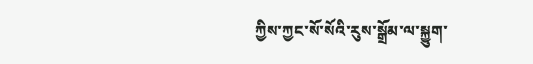ཀྱིས་ཀྱང་སོ་སོའི་རུས་སྒྲོམ་ལ་སྐྱུག་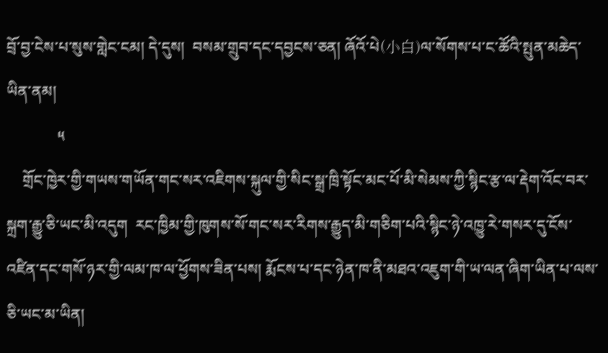བྲོ་བྱ་ངེས་པ་སུས་གླེང་ངམ། དེ་དུས།  བསམ་གྲུབ་དང་དབྱངས་ཅན། ཞོའོ་པེ(小白)ལ་སོགས་པ་ང་ཚོའི་སྤུན་མཆེད་ཡིན་ནམ།
             ༥
    གྲོང་ཁྱེར་གྱི་གཡས་གཡོན་གང་སར་འཇིགས་སྐུལ་གྱི་སིང་སྒྲ་ཁྲི་སྟོང་མང་པོ་མི་སེམས་ཀྱི་སྙིང་རྩ་ལ་རྡེག་འོང་བར་སྐྲག་རྒྱུ་ཅི་ཡང་མི་འདུག  རང་ཁྱིམ་གྱི་ཁུགས་སོ་གང་སར་རིགས་རྒྱུད་མི་གཅིག་པའི་སྙིང་ཉེ་འཁྱུ་རེ་གསར་དུ་ངོས་འཛིན་དང་གསོ་ཉར་གྱི་ལམ་ཁ་ལ་ཕྱོགས་ཟིན་པས། རྨོངས་པ་དང་ཉེན་ཁ་ནི་མཐའ་འཇུག་གི་ཡ་ལན་ཞིག་ཡིན་པ་ལས་ཅི་ཡང་མ་ཡིན།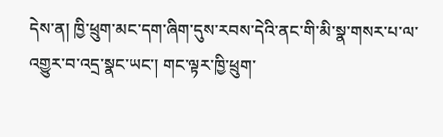དེས་ན། ཁྱི་ཕྲུག་མང་དག་ཞིག་དུས་རབས་དེའི་ནང་གི་མི་སྣ་གསར་པ་ལ་འགྱུར་བ་འདྲ་སྣང་ཡང་། གང་ལྟར་ཁྱི་ཕྲུག་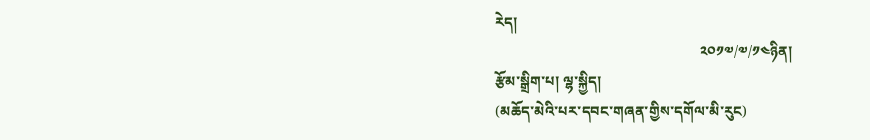རེད།
                                                        ༢༠༡༧/༧/༡༤ཉིན།
རྩོམ་སྒྲིག་པ། ལྷ་སྐྱིད།
(མཆོད་མེའི་པར་དབང་གཞན་གྱིས་དགོལ་མི་རུང)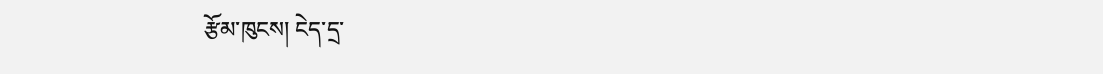རྩོམ་ཁུངས། ངེད་དྲ་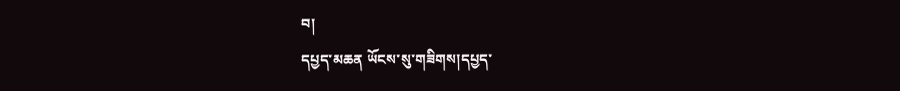བ།
དཔྱད་མཆན ཡོངས་སུ་གཟིགས།དཔྱད་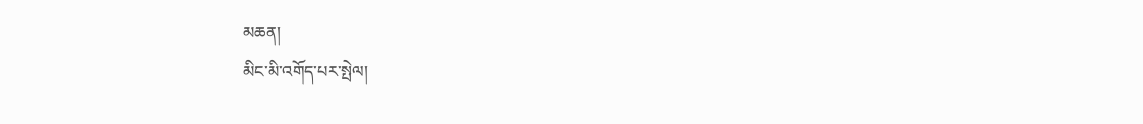མཆན།
མིང་མི་འགོད་པར་སྤེལ།